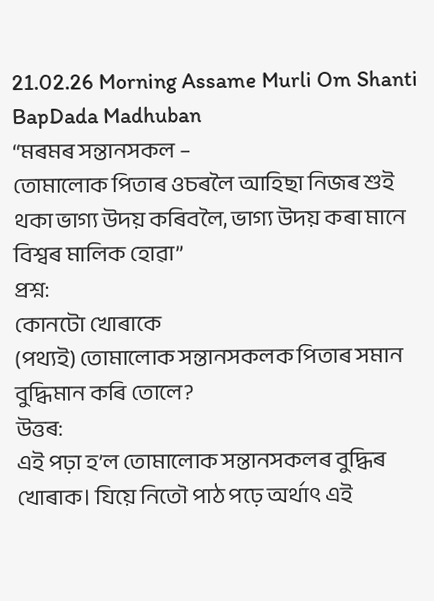21.02.26 Morning Assame Murli Om Shanti BapDada Madhuban
“মৰমৰ সন্তানসকল –
তোমালোক পিতাৰ ওচৰলৈ আহিছা নিজৰ শুই থকা ভাগ্য উদয় কৰিবলৈ, ভাগ্য উদয় কৰা মানে
বিশ্বৰ মালিক হোৱা”
প্ৰশ্ন:
কোনটো খোৰাকে
(পথ্যই) তোমালোক সন্তানসকলক পিতাৰ সমান বুদ্ধিমান কৰি তোলে?
উত্তৰ:
এই পঢ়া হ’ল তোমালোক সন্তানসকলৰ বুদ্ধিৰ খোৰাক। যিয়ে নিতৌ পাঠ পঢ়ে অৰ্থাৎ এই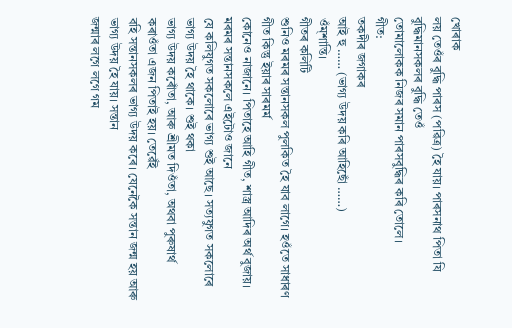খোৰাক
লয় তেওঁৰ বুদ্ধি পাৰস (পৱিত্ৰ) হৈ যায়। পাৰসনাথ পিতা যি বুদ্ধিমানসকলৰ বুদ্ধি তেওঁ
তোমালোকক নিজৰ সমান পাৰসবুদ্ধিৰ কৰি তোলে।
গীত:
তকদীৰ জগাকৰ
আই হু …… (ভাগ্য উদয় কৰি আহিছোঁ ……)
ওঁম্শান্তি।
গীতৰ কলিটি
শুনিও মৰমৰ সন্তানসকল পুলকিত হৈ যাব লাগে। হওঁতে সাধাৰণ গীত কিন্তু ইয়াৰ সাৰমৰ্ম
কোনেও নাজানে। পিতাহে আহি গীত, শাস্ত্ৰ আদিৰ অৰ্থ বুজায়। মৰমৰ সন্তানসকলে এইটোও জানে
যে কলিযুগত সকলোৰে ভাগ্য শুই আছে। সত্যযুগত সকলোৰে ভাগ্য উদয় হৈ থাকে। শুই থকা
ভাগ্য উদয় কৰোঁতা, আৰু শ্ৰীমত দিওঁতা, অথবা পুৰুষাৰ্থ কৰাওঁতা এজন পিতাই হয়। তেৱেঁই
বহি সন্তানসকলৰ ভাগ্য উদয় কৰে। যেনেকৈ সন্তান জন্ম হয় আৰু ভাগ্য উদয় হৈ যায়। সন্তান
জন্মাৰ লগে লগে গম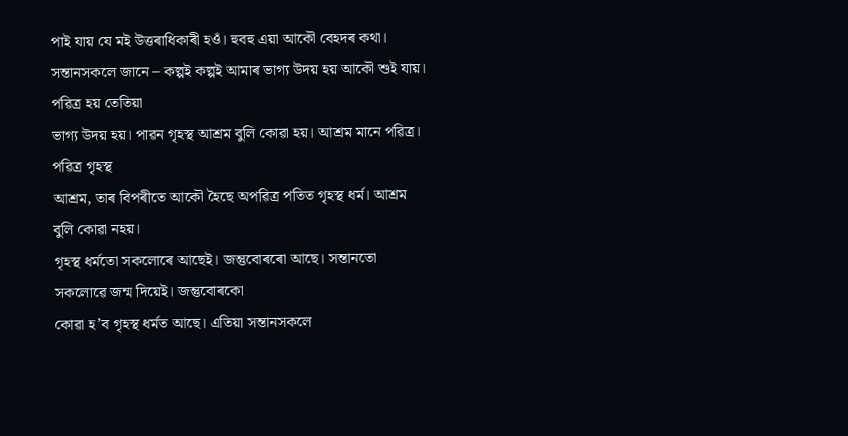পাই যায় যে মই উত্তৰাধিকাৰী হওঁ। হুবহু এয়া আকৌ বেহদৰ কথা।
সন্তানসকলে জানে – কল্পই কল্পই আমাৰ ভাগ্য উদয় হয় আকৌ শুই যায়। পৱিত্ৰ হয় তেতিয়া
ভাগ্য উদয় হয়। পাৱন গৃহস্থ আশ্ৰম বুলি কোৱা হয়। আশ্ৰম মানে পৱিত্ৰ। পৱিত্ৰ গৃহস্থ
আশ্ৰম, তাৰ বিপৰীতে আকৌ হৈছে অপৱিত্ৰ পতিত গৃহস্থ ধৰ্ম। আশ্ৰম বুলি কোৱা নহয়।
গৃহস্থ ধৰ্মতো সকলোৰে আছেই। জন্তুবোৰৰো আছে। সন্তানতো সকলোৱে জন্ম দিয়েই। জন্তুবোৰকো
কোৱা হ’ব গৃহস্থ ধৰ্মত আছে। এতিয়া সন্তানসকলে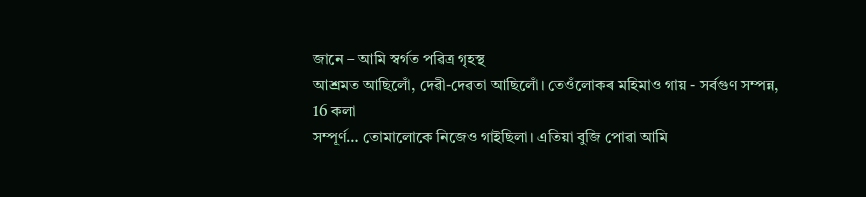জানে – আমি স্বৰ্গত পৱিত্ৰ গৃহস্থ
আশ্ৰমত আছিলোঁ, দেৱী-দেৱতা আছিলোঁ। তেওঁলোকৰ মহিমাও গায় - সৰ্বগুণ সম্পন্ন, 16 কলা
সম্পূৰ্ণ… তোমালোকে নিজেও গাইছিলা। এতিয়া বুজি পোৱা আমি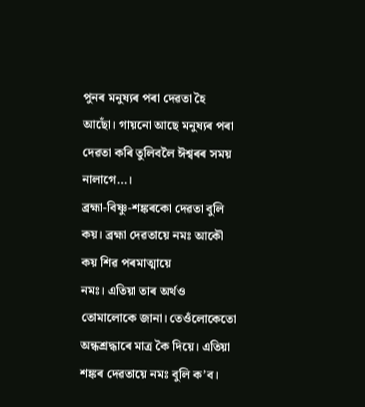পুনৰ মনুষ্যৰ পৰা দেৱতা হৈ
আছোঁ। গায়নো আছে মনুষ্যৰ পৰা দেৱতা কৰি তুলিবলৈ ঈশ্বৰৰ সময় নালাগে…।
ব্ৰহ্মা-বিষ্ণু-শঙ্কৰকো দেৱতা বুলি কয়। ব্ৰহ্মা দেৱতায়ে নমঃ আকৌ কয় শিৱ পৰমাত্মায়ে
নমঃ। এতিয়া তাৰ অৰ্থও তোমালোকে জানা। তেওঁলোকেতো অন্ধশ্ৰদ্ধাৰে মাত্ৰ কৈ দিয়ে। এতিয়া
শঙ্কৰ দেৱতায়ে নমঃ বুলি ক’ব।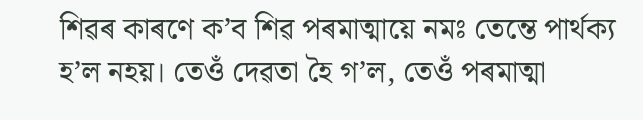শিৱৰ কাৰণে ক’ব শিৱ পৰমাত্মায়ে নমঃ তেন্তে পাৰ্থক্য
হ’ল নহয়। তেওঁ দেৱতা হৈ গ’ল, তেওঁ পৰমাত্মা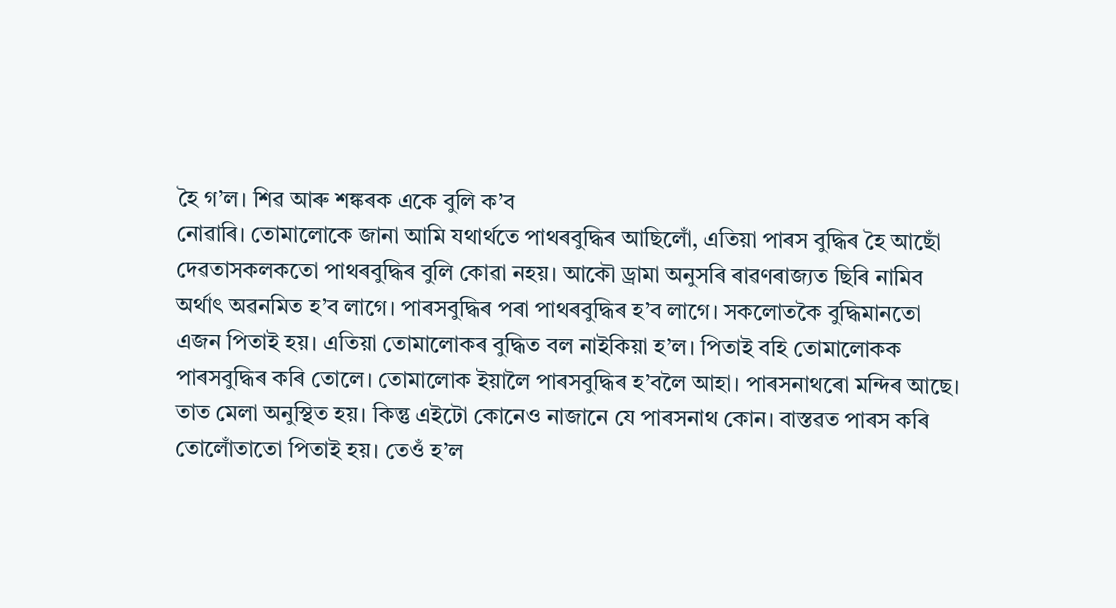হৈ গ’ল। শিৱ আৰু শঙ্কৰক একে বুলি ক’ব
নোৱাৰি। তোমালোকে জানা আমি যথাৰ্থতে পাথৰবুদ্ধিৰ আছিলোঁ, এতিয়া পাৰস বুদ্ধিৰ হৈ আছোঁ
দেৱতাসকলকতো পাথৰবুদ্ধিৰ বুলি কোৱা নহয়। আকৌ ড্ৰামা অনুসৰি ৰাৱণৰাজ্যত ছিৰি নামিব
অৰ্থাৎ অৱনমিত হ’ব লাগে। পাৰসবুদ্ধিৰ পৰা পাথৰবুদ্ধিৰ হ’ব লাগে। সকলোতকৈ বুদ্ধিমানতো
এজন পিতাই হয়। এতিয়া তোমালোকৰ বুদ্ধিত বল নাইকিয়া হ’ল। পিতাই বহি তোমালোকক
পাৰসবুদ্ধিৰ কৰি তোলে। তোমালোক ইয়ালৈ পাৰসবুদ্ধিৰ হ’বলৈ আহা। পাৰসনাথৰো মন্দিৰ আছে।
তাত মেলা অনুস্থিত হয়। কিন্তু এইটো কোনেও নাজানে যে পাৰসনাথ কোন। বাস্তৱত পাৰস কৰি
তোলোঁতাতো পিতাই হয়। তেওঁ হ’ল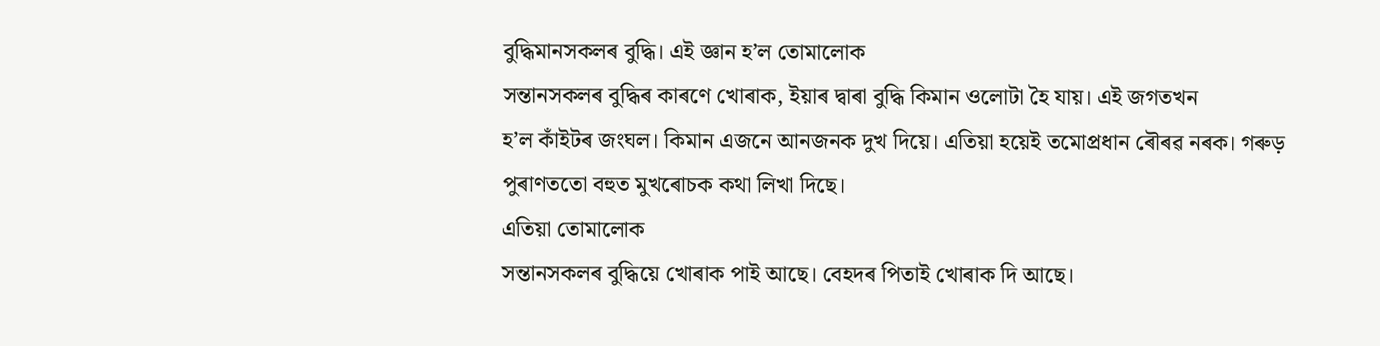বুদ্ধিমানসকলৰ বুদ্ধি। এই জ্ঞান হ’ল তোমালোক
সন্তানসকলৰ বুদ্ধিৰ কাৰণে খোৰাক, ইয়াৰ দ্বাৰা বুদ্ধি কিমান ওলোটা হৈ যায়। এই জগতখন
হ’ল কাঁইটৰ জংঘল। কিমান এজনে আনজনক দুখ দিয়ে। এতিয়া হয়েই তমোপ্ৰধান ৰৌৰৱ নৰক। গৰুড়
পুৰাণততো বহুত মুখৰোচক কথা লিখা দিছে।
এতিয়া তোমালোক
সন্তানসকলৰ বুদ্ধিয়ে খোৰাক পাই আছে। বেহদৰ পিতাই খোৰাক দি আছে।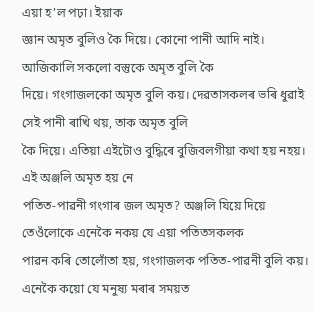এয়া হ’ল পঢ়া। ইয়াক
জ্ঞান অমৃত বুলিও কৈ দিয়ে। কোনো পানী আদি নাই। আজিকালি সকলো বস্তুকে অমৃত বুলি কৈ
দিয়ে। গংগাজলকো অমৃত বুলি কয়। দেৱতাসকলৰ ভৰি ধুৱাই সেই পানী ৰাখি থয়, তাক অমৃত বুলি
কৈ দিয়ে। এতিয়া এইটোও বুদ্ধিৰে বুজিবলগীয়া কথা হয় নহয়। এই অঞ্জলি অমৃত হয় নে
পতিত-পাৱনী গংগাৰ জল অমৃত? অঞ্জলি যিয়ে দিয়ে তেওঁলোকে এনেকৈ নকয় যে এয়া পতিতসকলক
পাৱন কৰি তোলোঁতা হয়, গংগাজলক পতিত-পাৱনী বুলি কয়। এনেকৈ কয়ো যে মনুষ্য মৰাৰ সময়ত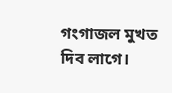গংগাজল মুখত দিব লাগে।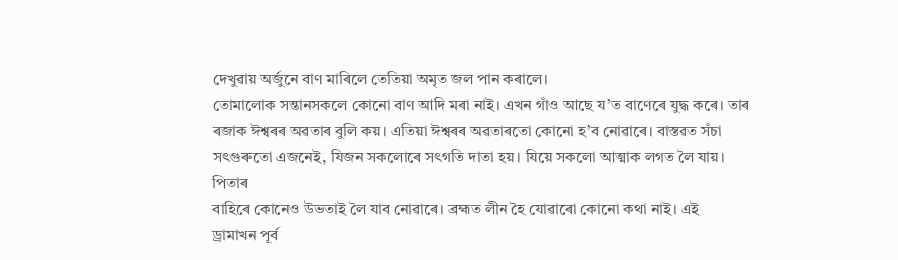দেখুৱায় অৰ্জুনে বাণ মাৰিলে তেতিয়া অমৃত জল পান কৰালে।
তোমালোক সন্তানসকলে কোনো বাণ আদি মৰা নাই। এখন গাঁও আছে য’ত বাণেৰে যুদ্ধ কৰে। তাৰ
ৰজাক ঈশ্বৰৰ অৱতাৰ বুলি কয়। এতিয়া ঈশ্বৰৰ অৱতাৰতো কোনো হ’ব নোৱাৰে। বাস্তৱত সঁচা
সৎগুৰুতো এজনেই, যিজন সকলোৰে সৎগতি দাতা হয়। যিয়ে সকলো আত্মাক লগত লৈ যায়। পিতাৰ
বাহিৰে কোনেও উভতাই লৈ যাব নোৱাৰে। ব্ৰহ্মত লীন হৈ যোৱাৰো কোনো কথা নাই। এই
ড্ৰামাখন পূৰ্ব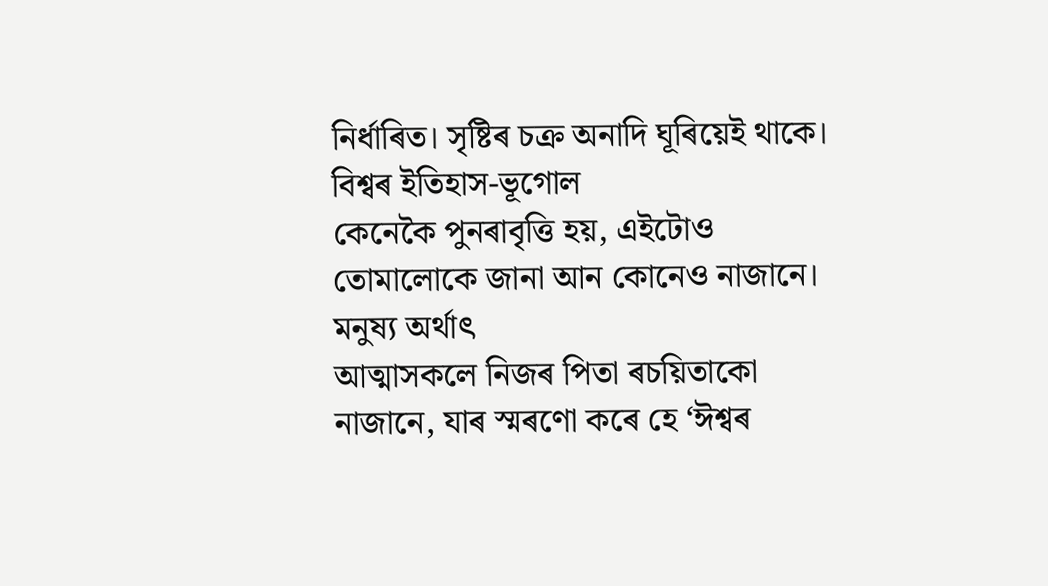নিৰ্ধাৰিত। সৃষ্টিৰ চক্ৰ অনাদি ঘূৰিয়েই থাকে। বিশ্বৰ ইতিহাস-ভূগোল
কেনেকৈ পুনৰাবৃত্তি হয়, এইটোও তোমালোকে জানা আন কোনেও নাজানে। মনুষ্য অৰ্থাৎ
আত্মাসকলে নিজৰ পিতা ৰচয়িতাকো নাজানে, যাৰ স্মৰণো কৰে হে ‘ঈশ্বৰ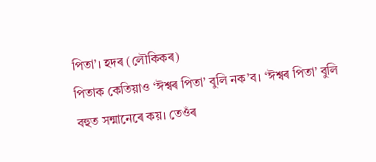পিতা’। হদৰ (লৌকিকৰ)
পিতাক কেতিয়াও ‘ঈশ্বৰ পিতা’ বুলি নক’ব। ‘ঈশ্বৰ পিতা’ বুলি বহুত সন্মানেৰে কয়। তেওঁৰ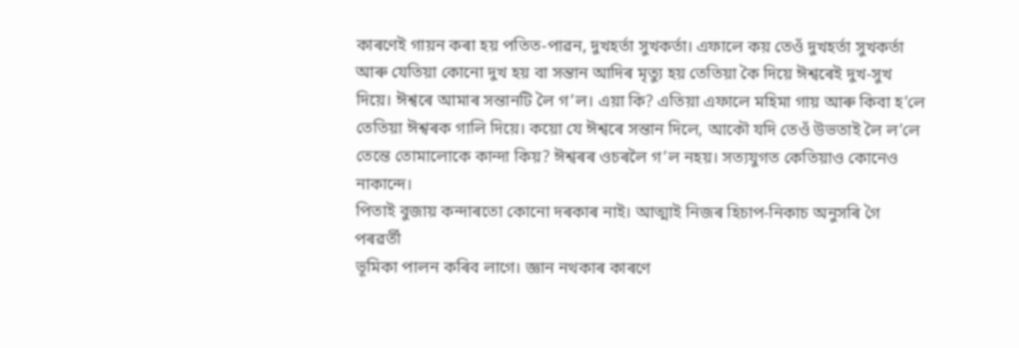কাৰণেই গায়ন কৰা হয় পতিত-পাৱন, দুখহৰ্তা সুখকৰ্তা। এফালে কয় তেওঁ দুখহৰ্তা সুখকৰ্তা
আৰু যেতিয়া কোনো দুখ হয় বা সন্তান আদিৰ মৃত্যু হয় তেতিয়া কৈ দিয়ে ঈশ্বৰেই দুখ-সুখ
দিয়ে। ঈশ্বৰে আমাৰ সন্তানটি লৈ গ’ল। এয়া কি? এতিয়া এফালে মহিমা গায় আৰু কিবা হ’লে
তেতিয়া ঈশ্বৰক গালি দিয়ে। কয়ো যে ঈশ্বৰে সন্তান দিলে, আকৌ যদি তেওঁ উভতাই লৈ ল’লে
তেন্তে তোমালোকে কান্দা কিয়? ঈশ্বৰৰ ওচৰলৈ গ’ল নহয়। সত্যযুগত কেতিয়াও কোনেও নাকান্দে।
পিতাই বুজায় কন্দাৰতো কোনো দৰকাৰ নাই। আত্মাই নিজৰ হিচাপ-নিকাচ অনুসৰি গৈ পৰৱৰ্তী
ভূমিকা পালন কৰিব লাগে। জ্ঞান নথকাৰ কাৰণে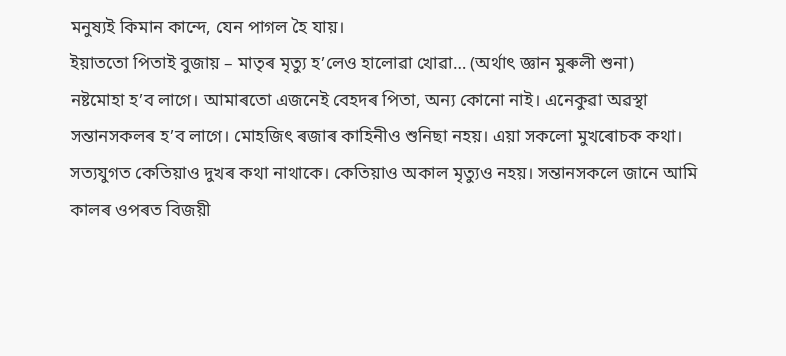মনুষ্যই কিমান কান্দে, যেন পাগল হৈ যায়।
ইয়াততো পিতাই বুজায় – মাতৃৰ মৃত্যু হ’লেও হালোৱা খোৱা… (অৰ্থাৎ জ্ঞান মুৰুলী শুনা)
নষ্টমোহা হ’ব লাগে। আমাৰতো এজনেই বেহদৰ পিতা, অন্য কোনো নাই। এনেকুৱা অৱস্থা
সন্তানসকলৰ হ’ব লাগে। মোহজিৎ ৰজাৰ কাহিনীও শুনিছা নহয়। এয়া সকলো মুখৰোচক কথা।
সত্যযুগত কেতিয়াও দুখৰ কথা নাথাকে। কেতিয়াও অকাল মৃত্যুও নহয়। সন্তানসকলে জানে আমি
কালৰ ওপৰত বিজয়ী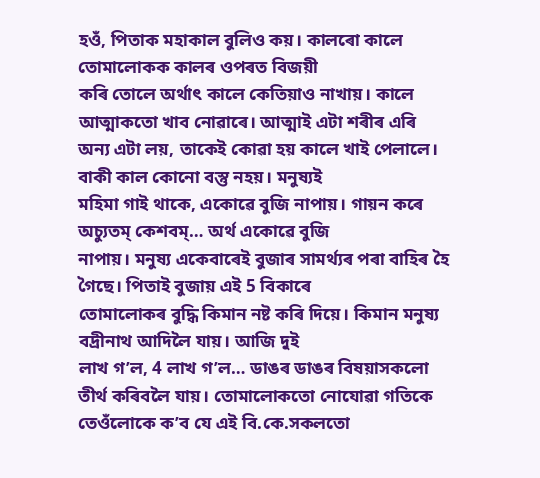হওঁ, পিতাক মহাকাল বুলিও কয়। কালৰো কালে তোমালোকক কালৰ ওপৰত বিজয়ী
কৰি তোলে অৰ্থাৎ কালে কেতিয়াও নাখায়। কালে আত্মাকতো খাব নোৱাৰে। আত্মাই এটা শৰীৰ এৰি
অন্য এটা লয়, তাকেই কোৱা হয় কালে খাই পেলালে। বাকী কাল কোনো বস্তু নহয়। মনুষ্যই
মহিমা গাই থাকে, একোৱে বুজি নাপায়। গায়ন কৰে অচ্যুতম্ কেশবম্… অৰ্থ একোৱে বুজি
নাপায়। মনুষ্য একেবাৰেই বুজাৰ সামৰ্থ্যৰ পৰা বাহিৰ হৈ গৈছে। পিতাই বুজায় এই 5 বিকাৰে
তোমালোকৰ বুদ্ধি কিমান নষ্ট কৰি দিয়ে। কিমান মনুষ্য বদ্ৰীনাথ আদিলৈ যায়। আজি দুই
লাখ গ’ল, 4 লাখ গ’ল… ডাঙৰ ডাঙৰ বিষয়াসকলো তীৰ্থ কৰিবলৈ যায়। তোমালোকতো নোযোৱা গতিকে
তেওঁলোকে ক’ব যে এই বি.কে.সকলতো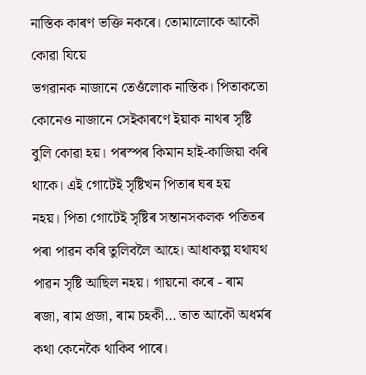নাস্তিক কাৰণ ভক্তি নকৰে। তোমালোকে আকৌ কোৱা যিয়ে
ভগৱানক নাজানে তেওঁলোক নাস্তিক। পিতাকতো কোনেও নাজানে সেইকাৰণে ইয়াক নাথৰ সৃষ্টি
বুলি কোৱা হয়। পৰস্পৰ কিমান হাই-কাজিয়া কৰি থাকে। এই গোটেই সৃষ্টিখন পিতাৰ ঘৰ হয়
নহয়। পিতা গোটেই সৃষ্টিৰ সন্তানসকলক পতিতৰ পৰা পাৱন কৰি তুলিবলৈ আহে। আধাকল্প যথাযথ
পাৱন সৃষ্টি আছিল নহয়। গায়নো কৰে - ৰাম ৰজা, ৰাম প্ৰজা, ৰাম চহকী… তাত আকৌ অধৰ্মৰ
কথা কেনেকৈ থাকিব পাৰে।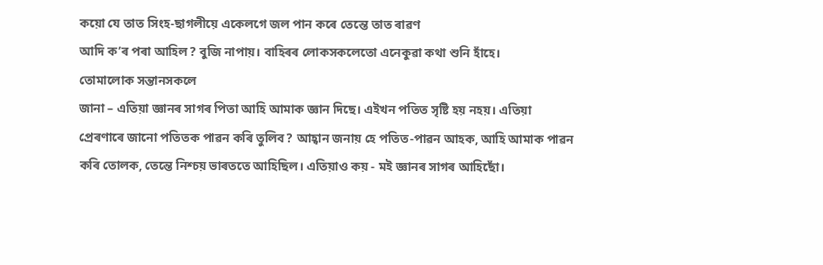কয়ো যে তাত সিংহ-ছাগলীয়ে একেলগে জল পান কৰে তেন্তে তাত ৰাৱণ
আদি ক’ৰ পৰা আহিল? বুজি নাপায়। বাহিৰৰ লোকসকলেতো এনেকুৱা কথা শুনি হাঁহে।
তোমালোক সন্তানসকলে
জানা – এতিয়া জ্ঞানৰ সাগৰ পিতা আহি আমাক জ্ঞান দিছে। এইখন পতিত সৃষ্টি হয় নহয়। এতিয়া
প্ৰেৰণাৰে জানো পতিতক পাৱন কৰি তুলিব? আহ্বান জনায় হে পতিত-পাৱন আহক, আহি আমাক পাৱন
কৰি তোলক, তেন্তে নিশ্চয় ভাৰততে আহিছিল। এতিয়াও কয় - মই জ্ঞানৰ সাগৰ আহিছোঁ।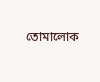তোমালোক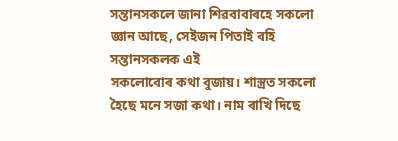সন্তানসকলে জানা শিৱবাবাৰহে সকলো জ্ঞান আছে, সেইজন পিতাই বহি সন্তানসকলক এই
সকলোবোৰ কথা বুজায়। শাস্ত্ৰত সকলো হৈছে মনে সজা কথা। নাম ৰাখি দিছে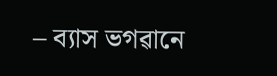– ব্যাস ভগৱানে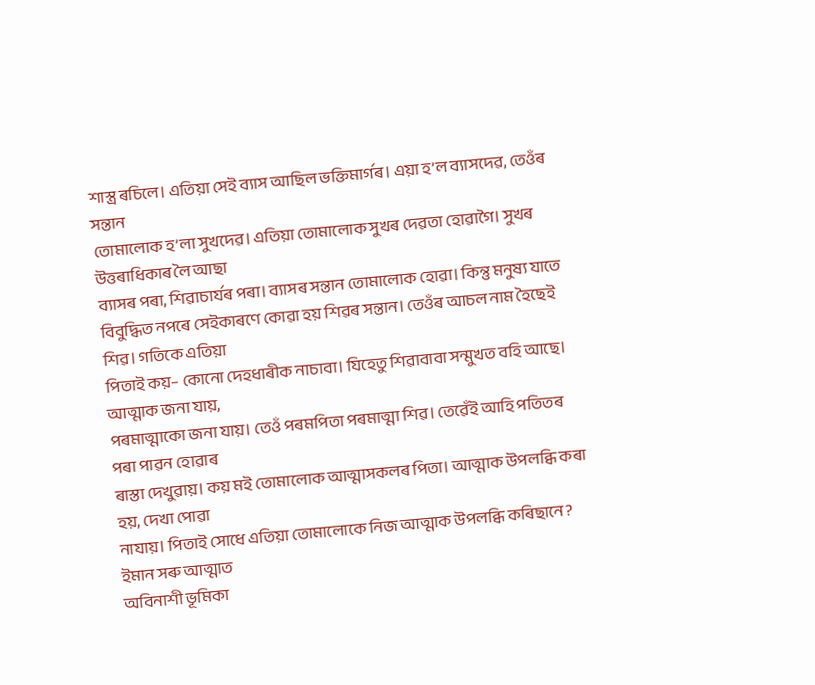শাস্ত্ৰ ৰচিলে। এতিয়া সেই ব্যাস আছিল ভক্তিমাৰ্গৰ। এয়া হ’ল ব্যাসদেৱ, তেওঁৰ সন্তান
তোমালোক হ’লা সুখদেৱ। এতিয়া তোমালোক সুখৰ দেৱতা হোৱাগৈ। সুখৰ উত্তৰাধিকাৰ লৈ আছা
ব্যাসৰ পৰা, শিৱাচাৰ্যৰ পৰা। ব্যাসৰ সন্তান তোমালোক হোৱা। কিন্তু মনুষ্য যাতে
বিবুদ্ধিত নপৰে সেইকাৰণে কোৱা হয় শিৱৰ সন্তান। তেওঁৰ আচল নাম হৈছেই শিৱ। গতিকে এতিয়া
পিতাই কয়– কোনো দেহধাৰীক নাচাবা। যিহেতু শিৱাবাবা সন্মুখত বহি আছে। আত্মাক জনা যায়,
পৰমাত্মাকো জনা যায়। তেওঁ পৰমপিতা পৰমাত্মা শিৱ। তেৱেঁই আহি পতিতৰ পৰা পাৱন হোৱাৰ
ৰাস্তা দেখুৱায়। কয় মই তোমালোক আত্মাসকলৰ পিতা। আত্মাক উপলব্ধি কৰা হয়, দেখা পোৱা
নাযায়। পিতাই সোধে এতিয়া তোমালোকে নিজ আত্মাক উপলব্ধি কৰিছানে? ইমান সৰু আত্মাত
অবিনাশী ভূমিকা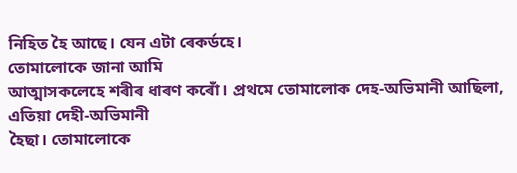নিহিত হৈ আছে। যেন এটা ৰেকৰ্ডহে।
তোমালোকে জানা আমি
আত্মাসকলেহে শৰীৰ ধাৰণ কৰোঁ। প্ৰথমে তোমালোক দেহ-অভিমানী আছিলা, এতিয়া দেহী-অভিমানী
হৈছা। তোমালোকে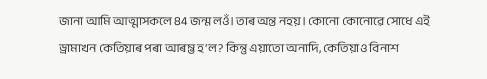জানা আমি আত্মাসকলে 84 জন্ম লওঁ। তাৰ অন্ত নহয়। কোনো কোনোৱে সোধে এই
ড্ৰামাখন কেতিয়াৰ পৰা আৰম্ভ হ’ল? কিন্তু এয়াতো অনাদি, কেতিয়াও বিনাশ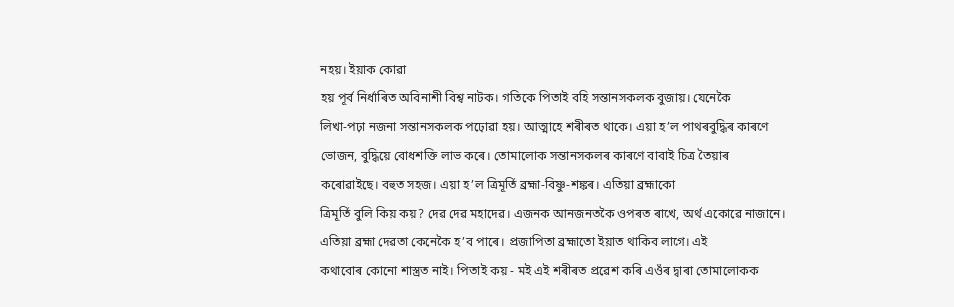নহয়। ইয়াক কোৱা
হয় পূৰ্ব নিৰ্ধাৰিত অবিনাশী বিশ্ব নাটক। গতিকে পিতাই বহি সন্তানসকলক বুজায়। যেনেকৈ
লিখা-পঢ়া নজনা সন্তানসকলক পঢ়োৱা হয়। আত্মাহে শৰীৰত থাকে। এয়া হ’ল পাথৰবুদ্ধিৰ কাৰণে
ভোজন, বুদ্ধিয়ে বোধশক্তি লাভ কৰে। তোমালোক সন্তানসকলৰ কাৰণে বাবাই চিত্ৰ তৈয়াৰ
কৰোৱাইছে। বহুত সহজ। এয়া হ’ল ত্ৰিমূৰ্তি ব্ৰহ্মা-বিষ্ণু-শঙ্কৰ। এতিয়া ব্ৰহ্মাকো
ত্ৰিমূৰ্তি বুলি কিয় কয়? দেৱ দেৱ মহাদেৱ। এজনক আনজনতকৈ ওপৰত ৰাখে, অৰ্থ একোৱে নাজানে।
এতিয়া ব্ৰহ্মা দেৱতা কেনেকৈ হ’ব পাৰে। প্ৰজাপিতা ব্ৰহ্মাতো ইয়াত থাকিব লাগে। এই
কথাবোৰ কোনো শাস্ত্ৰত নাই। পিতাই কয় - মই এই শৰীৰত প্ৰৱেশ কৰি এওঁৰ দ্বাৰা তোমালোকক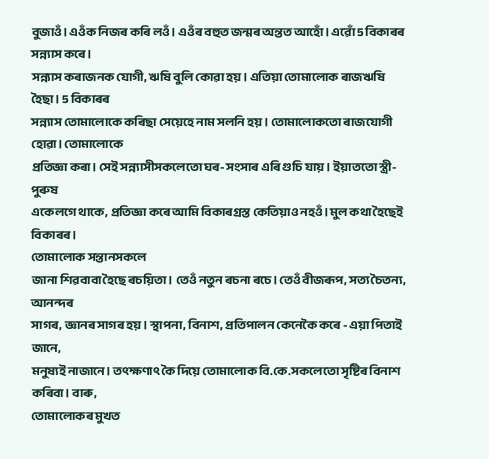বুজাওঁ। এওঁক নিজৰ কৰি লওঁ। এওঁৰ বহুত জন্মৰ অন্তত আহোঁ। এৱোঁ 5 বিকাৰৰ সন্ন্যাস কৰে।
সন্ন্যাস কৰাজনক যোগী, ঋষি বুলি কোৱা হয়। এতিয়া তোমালোক ৰাজঋষি হৈছা। 5 বিকাৰৰ
সন্ন্যাস তোমালোকে কৰিছা সেয়েহে নাম সলনি হয়। তোমালোকতো ৰাজযোগী হোৱা। তোমালোকে
প্ৰতিজ্ঞা কৰা। সেই সন্ন্যাসীসকলেতো ঘৰ-সংসাৰ এৰি গুচি যায়। ইয়াততো স্ত্ৰী-পুৰুষ
একেলগে থাকে, প্ৰতিজ্ঞা কৰে আমি বিকাৰগ্ৰস্ত কেতিয়াও নহওঁ। মুল কথা হৈছেই বিকাৰৰ।
তোমালোক সন্তানসকলে
জানা শিৱবাবা হৈছে ৰচয়িতা। তেওঁ নতুন ৰচনা ৰচে। তেওঁ বীজৰূপ, সত্য চৈতন্য, আনন্দৰ
সাগৰ, জ্ঞানৰ সাগৰ হয়। স্থাপনা, বিনাশ, প্ৰতিপালন কেনেকৈ কৰে - এয়া পিতাই জানে,
মনুষ্যই নাজানে। তৎক্ষণাৎ কৈ দিয়ে তোমালোক বি.কে.সকলেতো সৃষ্টিৰ বিনাশ কৰিবা। বাৰু,
তোমালোকৰ মুখত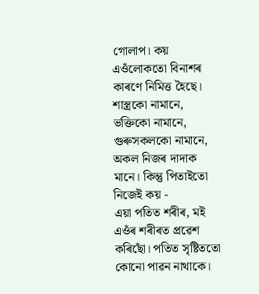গোলাপ। কয় এওঁলোকতো বিনাশৰ কাৰণে নিমিত্ত হৈছে। শাস্ত্ৰকো নামানে,
ভক্তিকো নামানে, গুৰুসকলকো নামানে, অকল নিজৰ দাদাক মানে। কিন্তু পিতাইতো নিজেই কয় -
এয়া পতিত শৰীৰ, মই এওঁৰ শৰীৰত প্ৰৱেশ কৰিছোঁ। পতিত সৃষ্টিততো কোনো পাৱন নাথাকে।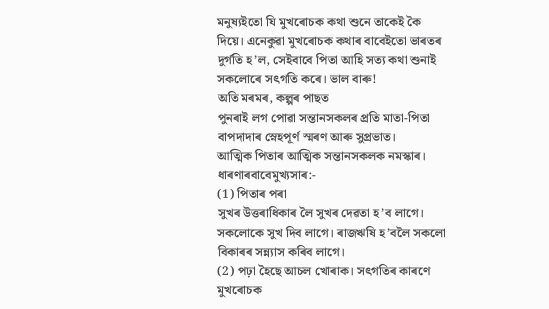মনুষ্যইতো যি মুখৰোচক কথা শুনে তাকেই কৈ দিয়ে। এনেকুৱা মুখৰোচক কথাৰ বাবেইতো ভাৰতৰ
দুৰ্গতি হ’ল, সেইবাবে পিতা আহি সত্য কথা শুনাই সকলোৰে সৎগতি কৰে। ভাল বাৰু!
অতি মৰমৰ, কল্পৰ পাছত
পুনৰাই লগ পোৱা সন্তানসকলৰ প্ৰতি মাতা-পিতা বাপদাদাৰ স্নেহপূৰ্ণ স্মৰণ আৰু সুপ্ৰভাত।
আত্মিক পিতাৰ আত্মিক সন্তানসকলক নমস্কাৰ।
ধাৰণাৰবাবেমুখ্যসাৰ:-
(1) পিতাৰ পৰা
সুখৰ উত্তৰাধিকাৰ লৈ সুখৰ দেৱতা হ’ব লাগে। সকলোকে সুখ দিব লাগে। ৰাজঋষি হ’বলৈ সকলো
বিকাৰৰ সন্ন্যাস কৰিব লাগে।
(2) পঢ়া হৈছে আচল খোৰাক। সৎগতিৰ কাৰণে মুখৰোচক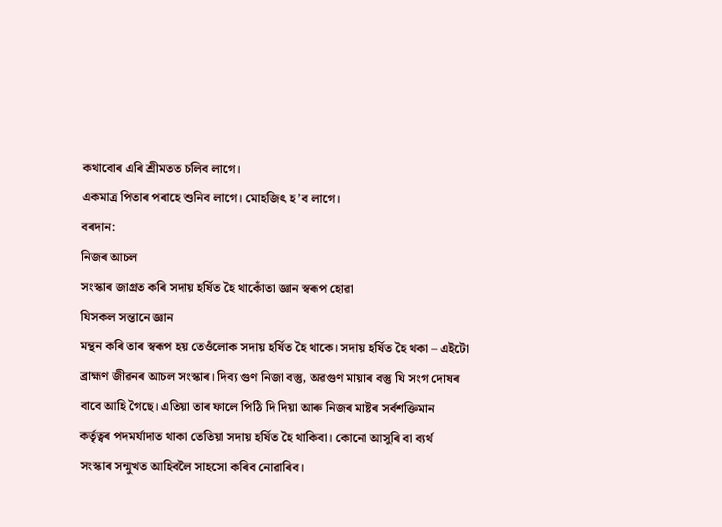কথাবোৰ এৰি শ্ৰীমতত চলিব লাগে।
একমাত্ৰ পিতাৰ পৰাহে শুনিব লাগে। মোহজিৎ হ’ব লাগে।
বৰদান:
নিজৰ আচল
সংস্কাৰ জাগ্ৰত কৰি সদায় হৰ্ষিত হৈ থাকোঁতা জ্ঞান স্বৰূপ হোৱা
যিসকল সন্তানে জ্ঞান
মন্থন কৰি তাৰ স্বৰূপ হয় তেওঁলোক সদায় হৰ্ষিত হৈ থাকে। সদায় হৰ্ষিত হৈ থকা – এইটো
ব্ৰাহ্মণ জীৱনৰ আচল সংস্কাৰ। দিব্য গুণ নিজা বস্তু, অৱগুণ মায়াৰ বস্তু যি সংগ দোষৰ
বাবে আহি গৈছে। এতিয়া তাৰ ফালে পিঠি দি দিয়া আৰু নিজৰ মাষ্টৰ সৰ্বশক্তিমান
কৰ্তৃত্বৰ পদমৰ্যাদাত থাকা তেতিয়া সদায় হৰ্ষিত হৈ থাকিবা। কোনো আসুৰি বা ব্যৰ্থ
সংস্কাৰ সন্মুখত আহিবলৈ সাহসো কৰিব নোৱাৰিব।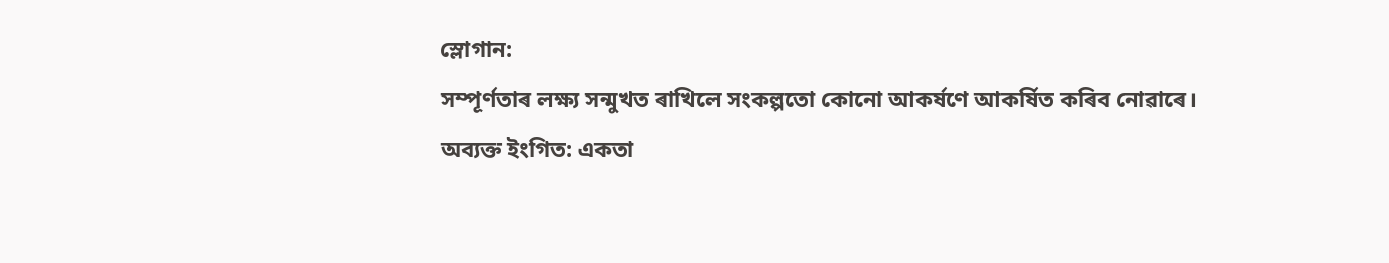স্লোগান:
সম্পূৰ্ণতাৰ লক্ষ্য সন্মুখত ৰাখিলে সংকল্পতো কোনো আকৰ্ষণে আকৰ্ষিত কৰিব নোৱাৰে।
অব্যক্ত ইংগিত: একতা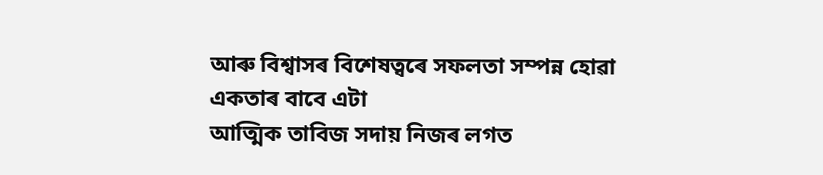আৰু বিশ্বাসৰ বিশেষত্বৰে সফলতা সম্পন্ন হোৱা
একতাৰ বাবে এটা
আত্মিক তাবিজ সদায় নিজৰ লগত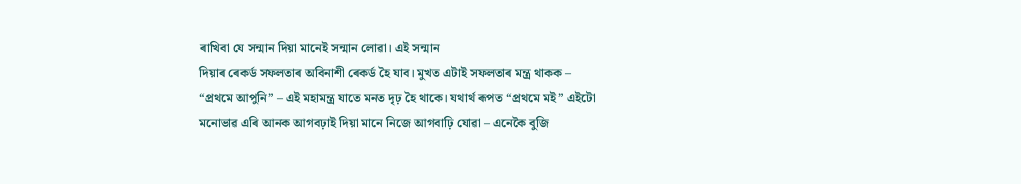ৰাখিবা যে সন্মান দিয়া মানেই সন্মান লোৱা। এই সন্মান
দিয়াৰ ৰেকৰ্ড সফলতাৰ অবিনাশী ৰেকৰ্ড হৈ যাব। মুখত এটাই সফলতাৰ মন্ত্ৰ থাকক –
“প্ৰথমে আপুনি” – এই মহামন্ত্ৰ যাতে মনত দৃঢ় হৈ থাকে। যথাৰ্থ ৰূপত “প্ৰথমে মই” এইটো
মনোভাৱ এৰি আনক আগবঢ়াই দিয়া মানে নিজে আগবাঢ়ি যোৱা – এনেকৈ বুজি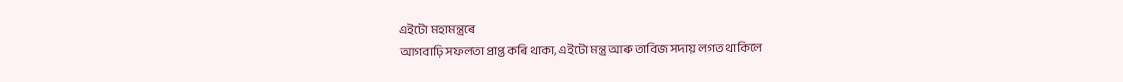এইটো মহামন্ত্ৰৰে
আগবাঢ়ি সফলতা প্ৰাপ্ত কৰি থাকা, এইটো মন্ত্ৰ আৰু তাবিজ সদায় লগত থাকিলে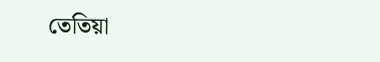তেতিয়া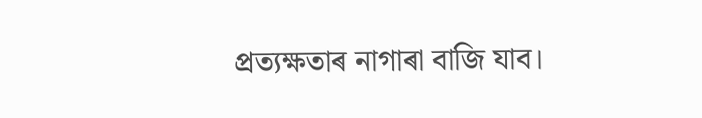প্ৰত্যক্ষতাৰ নাগাৰা বাজি যাব।